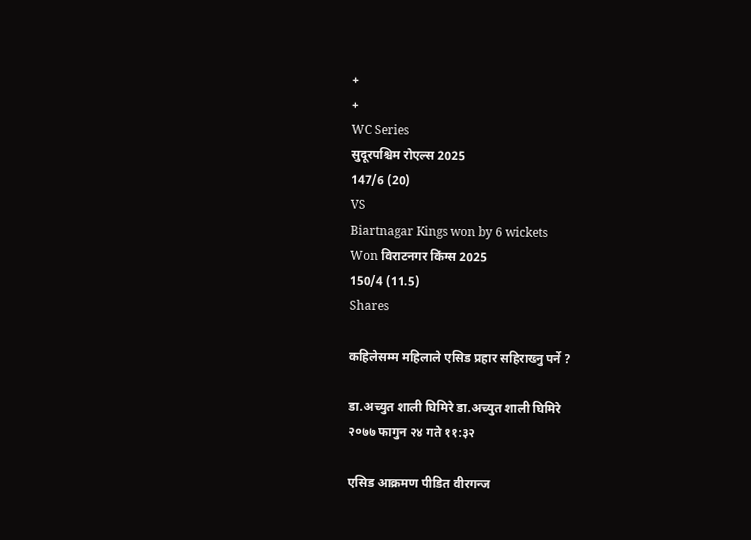+
+
WC Series
सुदूरपश्चिम रोएल्स 2025
147/6 (20)
VS
Biartnagar Kings won by 6 wickets
Won विराटनगर किंग्स 2025
150/4 (11.5)
Shares

कहिलेसम्म महिलाले एसिड प्रहार सहिराख्नु पर्ने ?

डा.अच्युत शाली घिमिरे डा.अच्युत शाली घिमिरे
२०७७ फागुन २४ गते ११:३२

एसिड आक्रमण पीडित वीरगन्ज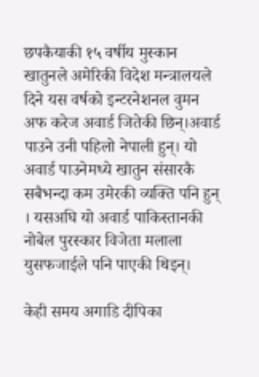छपकैयाकी १५ वर्षीय मुस्कान खातुनले अमेरिकी विदेश मन्त्रालयले दिने यस वर्षको इन्टरनेशनल वुमन अफ करेज अवार्ड जितेकी छिन्।अवार्ड पाउने उनी पहिलो नेपाली हुन्। यो अवार्ड पाउनेमध्ये खातुन संसारकै सबैभन्दा कम उमेरकी व्यक्ति पनि हुन् । यसअघि यो अवार्ड पाकिस्तानकी नोबेल पुरस्कार विजेता मलाला युसफजाईले पनि पाएकी थिइन्।

केही समय अगाडि दीपिका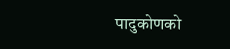पादुकोणको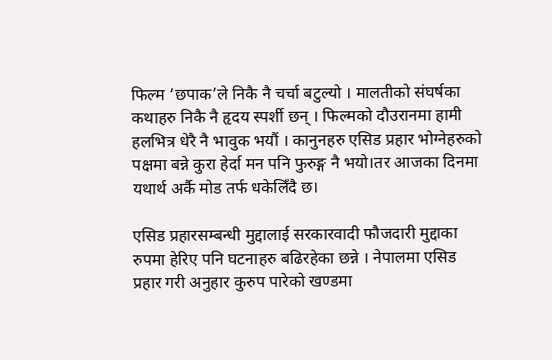फिल्म ‘छपाक’ले निकै नै चर्चा बटुल्यो । मालतीको संघर्षका कथाहरु निकै नै हृदय स्पर्शी छन् । फिल्मको दौउरानमा हामी हलभित्र धेरै नै भावुक भयौं । कानुनहरु एसिड प्रहार भोग्नेहरुको पक्षमा बन्ने कुरा हेर्दा मन पनि फुरुङ्ग नै भयो।तर आजका दिनमा यथार्थ अर्कै मोड तर्फ धकेलिँदै छ।

एसिड प्रहारसम्बन्धी मुद्दालाई सरकारवादी फौजदारी मुद्दाका रुपमा हेरिए पनि घटनाहरु बढिरहेका छन्ने । नेपालमा एसिड प्रहार गरी अनुहार कुरुप पारेको खण्डमा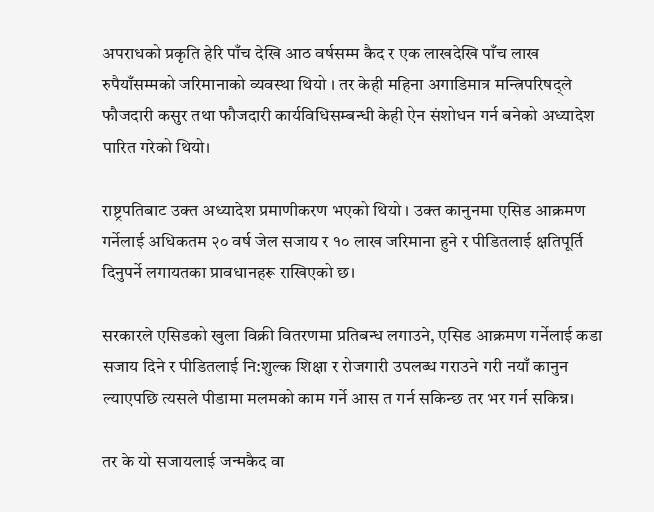अपराधको प्रकृति हेरि पाँच देखि आठ वर्षसम्म कैद र एक लाखदेखि पाँच लाख रुपैयाँसम्मको जरिमानाको व्यवस्था थियो । तर केही महिना अगाडिमात्र मन्त्रिपरिषद्ले फौजदारी कसुर तथा फौजदारी कार्यविधिसम्बन्धी केही ऐन संशोधन गर्न बनेको अध्यादेश पारित गरेको थियो।

राष्ट्रपतिबाट उक्त अध्यादेश प्रमाणीकरण भएको थियो । उक्त कानुनमा एसिड आक्रमण गर्नेलाई अधिकतम २० वर्ष जेल सजाय र १० लाख जरिमाना हुने र पीडितलाई क्षतिपूर्ति दिनुपर्ने लगायतका प्रावधानहरू राखिएको छ।

सरकारले एसिडको खुला विक्री वितरणमा प्रतिबन्ध लगाउने, एसिड आक्रमण गर्नेलाई कडा सजाय दिने र पीडितलाई नि:शुल्क शिक्षा र रोजगारी उपलब्ध गराउने गरी नयाँ कानुन ल्याएपछि त्यसले पीडामा मलमको काम गर्ने आस त गर्न सकिन्छ तर भर गर्न सकिन्न।

तर के यो सजायलाई जन्मकैद वा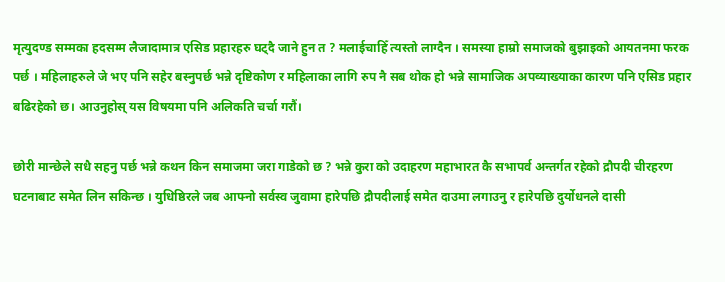मृत्युदण्ड सम्मका हदसम्म लैजादामात्र एसिड प्रहारहरु घट्दै जाने हुन त ? मलाईचाहिँ त्यस्तो लाग्दैन । समस्या हाम्रो समाजको बुझाइको आयतनमा फरक पर्छ । महिलाहरुले जे भए पनि सहेर बस्नुपर्छ भन्ने दृष्टिकोण र महिलाका लागि रुप नै सब थोक हो भन्ने सामाजिक अपव्याख्याका कारण पनि एसिड प्रहार बढिरहेको छ। आउनुहोस् यस विषयमा पनि अलिकति चर्चा गरौं।

छोरी मान्छेले सधै सहनु पर्छ भन्ने कथन किन समाजमा जरा गाडेको छ ? भन्ने कुरा को उदाहरण महाभारत कै सभापर्व अन्तर्गत रहेको द्रौपदी चीरहरण घटनाबाट समेत लिन सकिन्छ । युधिष्ठिरले जब आफ्नो सर्वस्व जुवामा हारेपछि द्रौपदीलाई समेत दाउमा लगाउनु र हारेपछि दुर्योधनले दासी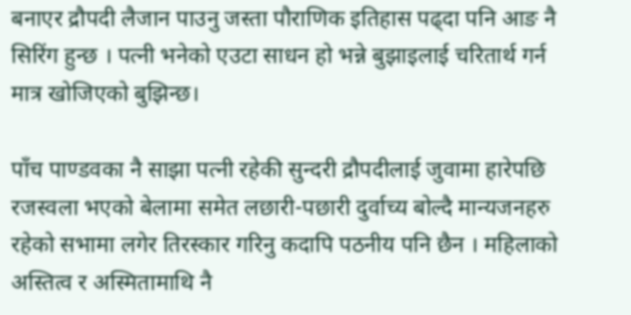बनाएर द्रौपदी लैजान पाउनु जस्ता पौराणिक इतिहास पढ्दा पनि आङ नै सिरिंग हुन्छ । पत्नी भनेको एउटा साधन हो भन्ने बुझाइलाई चरितार्थ गर्न मात्र खोजिएको बुझिन्छ।

पाँच पाण्डवका नै साझा पत्नी रहेकी सुन्दरी द्रौपदीलाई जुवामा हारेपछि रजस्वला भएको बेलामा समेत लछारी-पछारी दुर्वाच्य बोल्दै मान्यजनहरु रहेको सभामा लगेर तिरस्कार गरिनु कदापि पठनीय पनि छैन । महिलाको अस्तित्व र अस्मितामाथि नै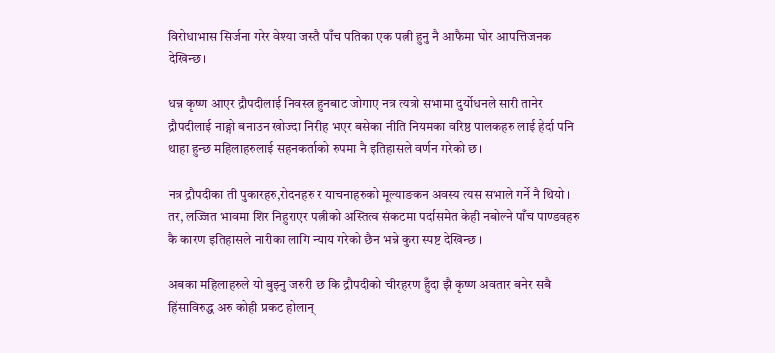विरोधाभास सिर्जना गरेर वेश्या जस्तै पाँच पतिका एक पत्नी हुनु नै आफैमा घोर आपत्तिजनक देखिन्छ।

धन्न कृष्ण आएर द्रौपदीलाई निवस्त्र हुनबाट जोगाए नत्र त्यत्रो सभामा दुर्योधनले सारी तानेर द्रौपदीलाई नाङ्गो बनाउन खोज्दा निरीह भएर बसेका नीति नियमका वरिष्ठ पालकहरु लाई हेर्दा पनि थाहा हुन्छ महिलाहरुलाई सहनकर्ताको रुपमा नै इतिहासले वर्णन गरेको छ।

नत्र द्रौपदीका ती पुकारहरु,रोदनहरु र याचनाहरुको मूल्याङकन अवस्य त्यस सभाले गर्ने नै थियो । तर, लज्जित भावमा शिर निहुराएर पत्नीको अस्तित्व संकटमा पर्दासमेत केही नबोल्ने पाँच पाण्डवहरु कै कारण इतिहासले नारीका लागि न्याय गरेको छैन भन्ने कुरा स्पष्ट देखिन्छ ।

अबका महिलाहरुले यो बुझ्नु जरुरी छ कि द्रौपदीको चीरहरण हुँदा झै कृष्ण अवतार बनेर सबै हिंसाविरुद्ध अरु कोही प्रकट होलान्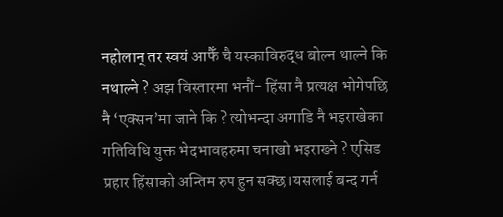नहोलान् तर स्वयं आफैँ चै यस्काविरुद्ध बोल्न थाल्ने कि नथाल्ने ? अझ विस्तारमा भनौं- हिंसा नै प्रत्यक्ष भोगेपछि नै ‘एक्सन’मा जाने कि ? त्योभन्दा अगाडि नै भइराखेका गतिविधि युक्त भेदभावहरुमा चनाखो भइराख्ने ? एसिड प्रहार हिंसाको अन्तिम रुप हुन सक्छ।यसलाई बन्द गर्न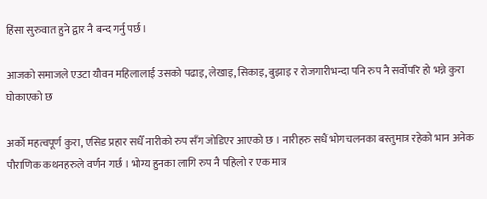हिंसा सुरुवात हुने द्वार नै बन्द गर्नु पर्छ।

आजको समाजले एउटा यौवन महिलालाई उसको पढाइ, लेखाइ, सिकाइ, बुझाइ र रोजगारीभन्दा पनि रुप नै सर्वोपरि हो भन्ने कुरा घोकाएको छ

अर्को महत्वपूर्ण कुरा, एसिड प्रहार सधैँ नारीको रुप सँग जोडिएर आएको छ । नारीहरु सधैं भोगचलनका बस्तुमात्र रहेको भान अनेक पौराणिक कथनहरुले वर्णन गर्छ । भोग्य हुनका लागि रुप नै पहिलो र एक मात्र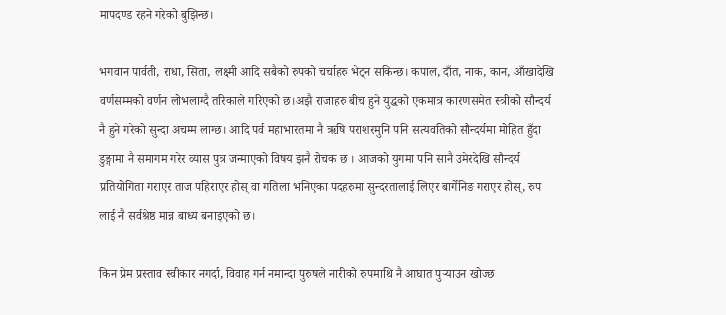मापदण्ड रहने गरेको बुझिन्छ।

भगवान पार्वती, राधा, सिता, लक्ष्मी आदि सबैको रुपको चर्चाहरु भेट्न सकिन्छ। कपाल, दाँत, नाक, कान, आँखादेखि वर्णसम्मको वर्णन लोभलाग्दै तरिकाले गरिएको छ।अझै राजाहरु बीच हुने युद्धको एकमात्र कारणसमेत स्त्रीको सौन्दर्य नै हुने गरेको सुन्दा अचम्म लाग्छ। आदि पर्व महाभारतमा नै ऋषि पराशरमुनि पनि सत्यवतिको सौन्दर्यमा मोहित हुँदा डुङ्गामा नै समागम गरेर व्यास पुत्र जन्माएको विषय झनै रोचक छ । आजको युगमा पनि सानै उमेरदेखि सौन्दर्य प्रतियोगिता गराएर ताज पहिराएर होस् वा गतिला भनिएका पदहरुमा सुन्दरतालाई लिएर बार्गेनिङ गराएर होस्, रुप लाई नै सर्वश्रेष्ठ मान्न बाध्य बनाइएको छ।

किन प्रेम प्रस्ताव स्वीकार नगर्दा, विवाह गर्न नमान्दा पुरुषले नारीको रुपमाथि नै आघात पुर्‍याउन खोज्छ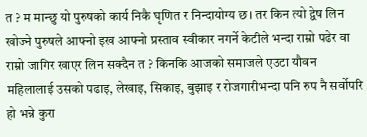त ? म मान्छु यो पुरुषको कार्य निकै घृणित र निन्दायोग्य छ। तर किन त्यो द्वेष लिन खोज्ने पुरुषले आफ्नो इख आफ्नो प्रस्ताव स्वीकार नगर्ने केटीले भन्दा राम्रो पढेर वा राम्रो जागिर खाएर लिन सक्दैन त ? किनकि आजको समाजले एउटा यौवन महिलालाई उसको पढाइ, लेखाइ, सिकाइ, बुझाइ र रोजगारीभन्दा पनि रुप नै सर्वोपरि हो भन्ने कुरा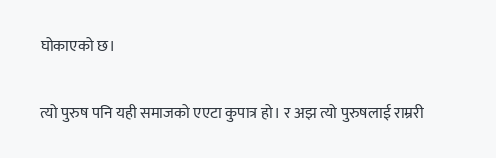घोकाएको छ।

त्यो पुरुष पनि यही समाजको एएटा कुपात्र हो। र अझ त्यो पुरुषलाई राम्ररी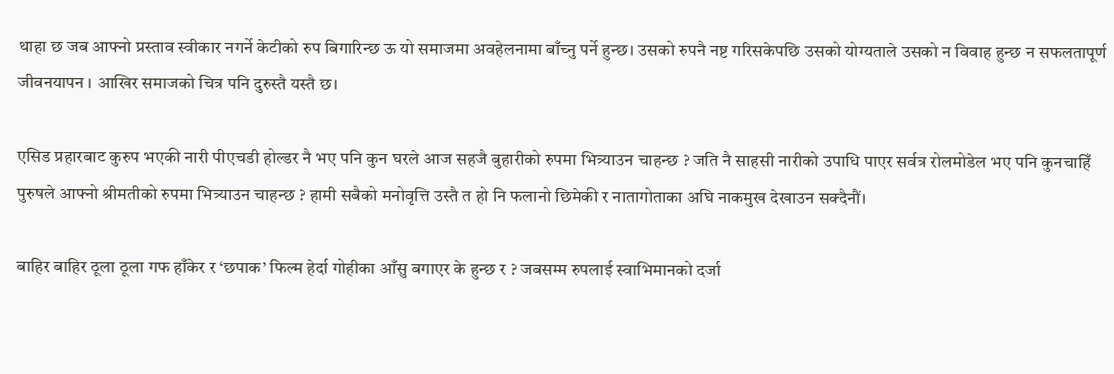थाहा छ जब आफ्नो प्रस्ताव स्वीकार नगर्ने केटीको रुप बिगारिन्छ ऊ यो समाजमा अवहेलनामा बाँच्नु पर्ने हुन्छ। उसको रुपनै नष्ट गरिसकेपछि उसको योग्यताले उसको न विवाह हुन्छ न सफलतापूर्ण जीवनयापन । आखिर समाजको चित्र पनि दुरुस्तै यस्तै छ।

एसिड प्रहारबाट कुरुप भएकी नारी पीएचडी होल्डर नै भए पनि कुन घरले आज सहजै बुहारीको रुपमा भित्र्याउन चाहन्छ ? जति नै साहसी नारीको उपाधि पाएर सर्वत्र रोलमोडेल भए पनि कुनचाहिँ पुरुषले आफ्नो श्रीमतीको रुपमा भित्र्याउन चाहन्छ ? हामी सबैको मनोवृत्ति उस्तै त हो नि फलानो छिमेकी र नातागोताका अघि नाकमुख देखाउन सक्दैनौं।

बाहिर बाहिर ठूला ठूला गफ हाँकेर र ‘छपाक’ फिल्म हेर्दा गोहीका आँसु बगाएर के हुन्छ र ? जबसम्म रुपलाई स्वाभिमानको दर्जा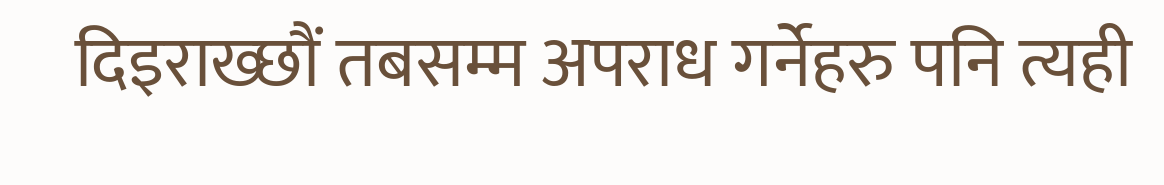दिइराख्छौं तबसम्म अपराध गर्नेहरु पनि त्यही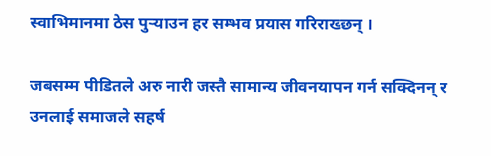स्वाभिमानमा ठेस पुर्‍याउन हर सम्भव प्रयास गरिराख्छन् ।

जबसम्म पीडितले अरु नारी जस्तै सामान्य जीवनयापन गर्न सक्दिनन् र उनलाई समाजले सहर्ष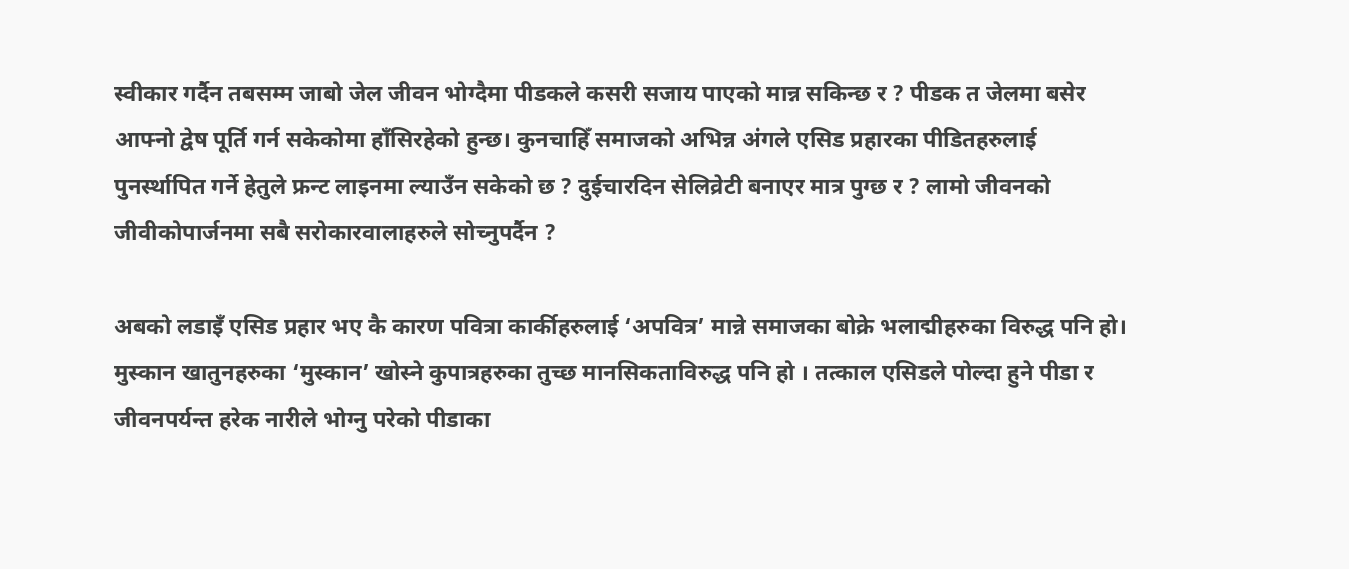स्वीकार गर्दैन तबसम्म जाबो जेल जीवन भोग्दैमा पीडकले कसरी सजाय पाएको मान्न सकिन्छ र ? पीडक त जेलमा बसेर आफ्नो द्वेष पूर्ति गर्न सकेकोमा हाँसिरहेको हुन्छ। कुनचाहिँ समाजको अभिन्न अंगले एसिड प्रहारका पीडितहरुलाई पुनर्स्थापित गर्ने हेतुले फ्रन्ट लाइनमा ल्याउँन सकेको छ ? दुईचारदिन सेलिव्रेटी बनाएर मात्र पुग्छ र ? लामो जीवनको जीवीकोपार्जनमा सबै सरोकारवालाहरुले सोच्नुपर्दैन ?

अबको लडाइँ एसिड प्रहार भए कै कारण पवित्रा कार्कीहरुलाई ‘अपवित्र’ मान्ने समाजका बोक्रे भलाद्मीहरुका विरुद्ध पनि हो। मुस्कान खातुनहरुका ‘मुस्कान’ खोस्ने कुपात्रहरुका तुच्छ मानसिकताविरुद्ध पनि हो । तत्काल एसिडले पोल्दा हुने पीडा र जीवनपर्यन्त हरेक नारीले भोग्नु परेको पीडाका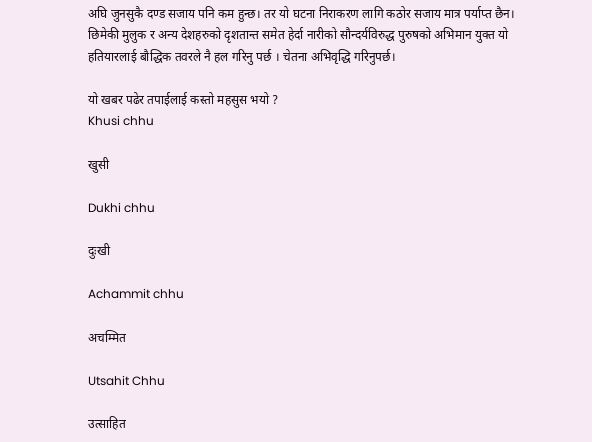अघि जुनसुकै दण्ड सजाय पनि कम हुन्छ। तर यो घटना निराकरण लागि कठोर सजाय मात्र पर्याप्त छैन। छिमेकी मुलुक र अन्य देशहरुको दृशतान्त समेत हेर्दा नारीको सौन्दर्यविरुद्ध पुरुषको अभिमान युक्त यो हतियारलाई बौद्धिक तवरले नै हल गरिनु पर्छ । चेतना अभिवृद्धि गरिनुपर्छ।

यो खबर पढेर तपाईलाई कस्तो महसुस भयो ?
Khusi chhu

खुसी

Dukhi chhu

दुःखी

Achammit chhu

अचम्मित

Utsahit Chhu

उत्साहित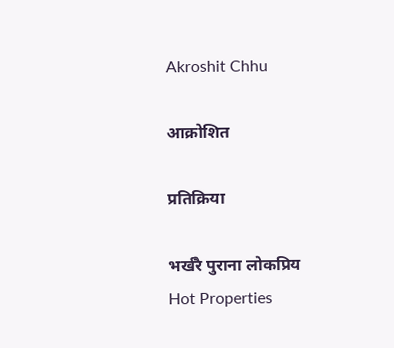Akroshit Chhu

आक्रोशित

प्रतिक्रिया

भर्खरै पुराना लोकप्रिय
Hot Properties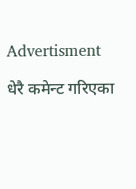Advertisment

धेरै कमेन्ट गरिएका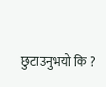छुटाउनुभयो कि ?